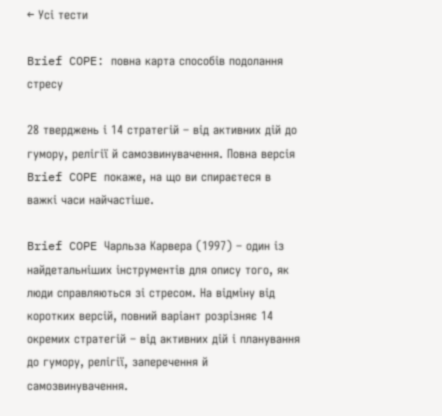← Усі тести

Brief COPE: повна карта способів подолання стресу

28 тверджень і 14 стратегій – від активних дій до гумору, релігії й самозвинувачення. Повна версія Brief COPE покаже, на що ви спираєтеся в важкі часи найчастіше.

Brief COPE Чарльза Карвера (1997) – один із найдетальніших інструментів для опису того, як люди справляються зі стресом. На відміну від коротких версій, повний варіант розрізняє 14 окремих стратегій – від активних дій і планування до гумору, релігії, заперечення й самозвинувачення.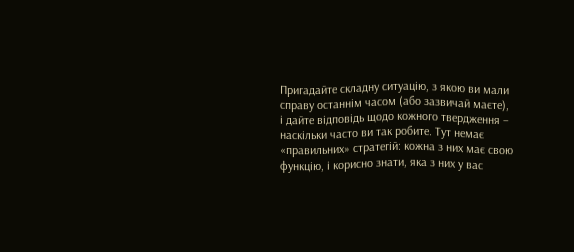Пригадайте складну ситуацію, з якою ви мали справу останнім часом (або зазвичай маєте), і дайте відповідь щодо кожного твердження – наскільки часто ви так робите. Тут немає «правильних» стратегій: кожна з них має свою функцію, і корисно знати, яка з них у вас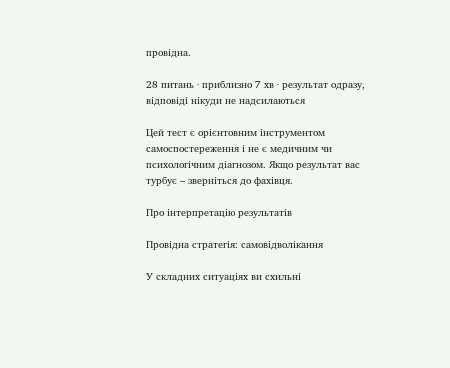провідна.

28 питань · приблизно 7 хв · результат одразу, відповіді нікуди не надсилаються

Цей тест є орієнтовним інструментом самоспостереження і не є медичним чи психологічним діагнозом. Якщо результат вас турбує – зверніться до фахівця.

Про інтерпретацію результатів

Провідна стратегія: самовідволікання

У складних ситуаціях ви схильні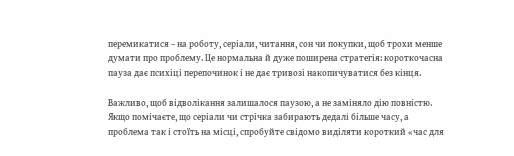перемикатися – на роботу, серіали, читання, сон чи покупки, щоб трохи менше думати про проблему. Це нормальна й дуже поширена стратегія: короткочасна пауза дає психіці перепочинок і не дає тривозі накопичуватися без кінця.

Важливо, щоб відволікання залишалося паузою, а не заміняло дію повністю. Якщо помічаєте, що серіали чи стрічка забирають дедалі більше часу, а проблема так і стоїть на місці, спробуйте свідомо виділяти короткий «час для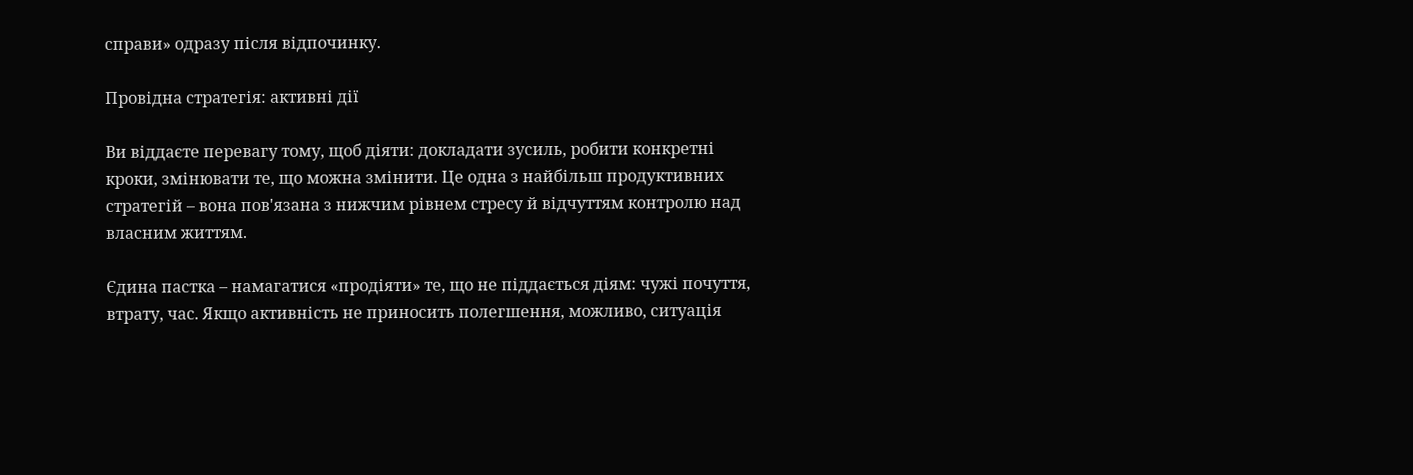справи» одразу після відпочинку.

Провідна стратегія: активні дії

Ви віддаєте перевагу тому, щоб діяти: докладати зусиль, робити конкретні кроки, змінювати те, що можна змінити. Це одна з найбільш продуктивних стратегій – вона пов'язана з нижчим рівнем стресу й відчуттям контролю над власним життям.

Єдина пастка – намагатися «продіяти» те, що не піддається діям: чужі почуття, втрату, час. Якщо активність не приносить полегшення, можливо, ситуація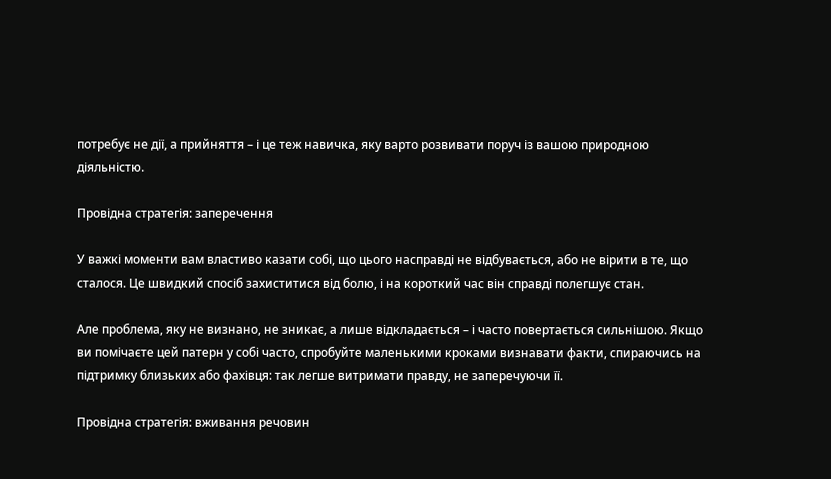потребує не дії, а прийняття – і це теж навичка, яку варто розвивати поруч із вашою природною діяльністю.

Провідна стратегія: заперечення

У важкі моменти вам властиво казати собі, що цього насправді не відбувається, або не вірити в те, що сталося. Це швидкий спосіб захиститися від болю, і на короткий час він справді полегшує стан.

Але проблема, яку не визнано, не зникає, а лише відкладається – і часто повертається сильнішою. Якщо ви помічаєте цей патерн у собі часто, спробуйте маленькими кроками визнавати факти, спираючись на підтримку близьких або фахівця: так легше витримати правду, не заперечуючи її.

Провідна стратегія: вживання речовин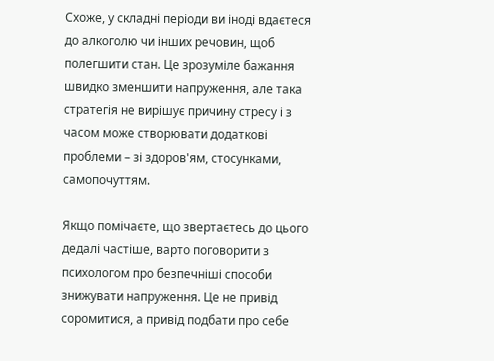Схоже, у складні періоди ви іноді вдаєтеся до алкоголю чи інших речовин, щоб полегшити стан. Це зрозуміле бажання швидко зменшити напруження, але така стратегія не вирішує причину стресу і з часом може створювати додаткові проблеми – зі здоров'ям, стосунками, самопочуттям.

Якщо помічаєте, що звертаєтесь до цього дедалі частіше, варто поговорити з психологом про безпечніші способи знижувати напруження. Це не привід соромитися, а привід подбати про себе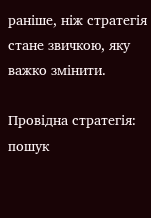раніше, ніж стратегія стане звичкою, яку важко змінити.

Провідна стратегія: пошук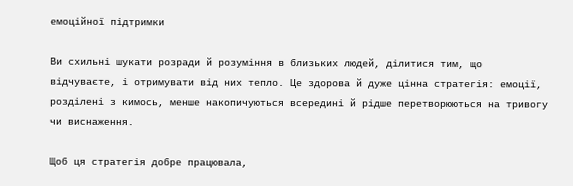емоційної підтримки

Ви схильні шукати розради й розуміння в близьких людей, ділитися тим, що відчуваєте, і отримувати від них тепло. Це здорова й дуже цінна стратегія: емоції, розділені з кимось, менше накопичуються всередині й рідше перетворюються на тривогу чи виснаження.

Щоб ця стратегія добре працювала,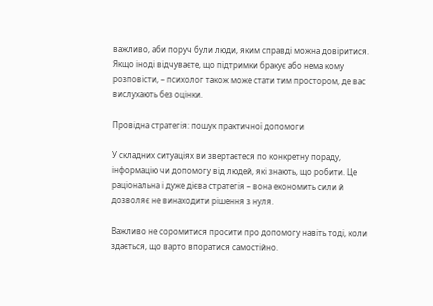важливо, аби поруч були люди, яким справді можна довіритися. Якщо іноді відчуваєте, що підтримки бракує або нема кому розповісти, – психолог також може стати тим простором, де вас вислухають без оцінки.

Провідна стратегія: пошук практичної допомоги

У складних ситуаціях ви звертаєтеся по конкретну пораду, інформацію чи допомогу від людей, які знають, що робити. Це раціональна і дуже дієва стратегія – вона економить сили й дозволяє не винаходити рішення з нуля.

Важливо не соромитися просити про допомогу навіть тоді, коли здається, що варто впоратися самостійно.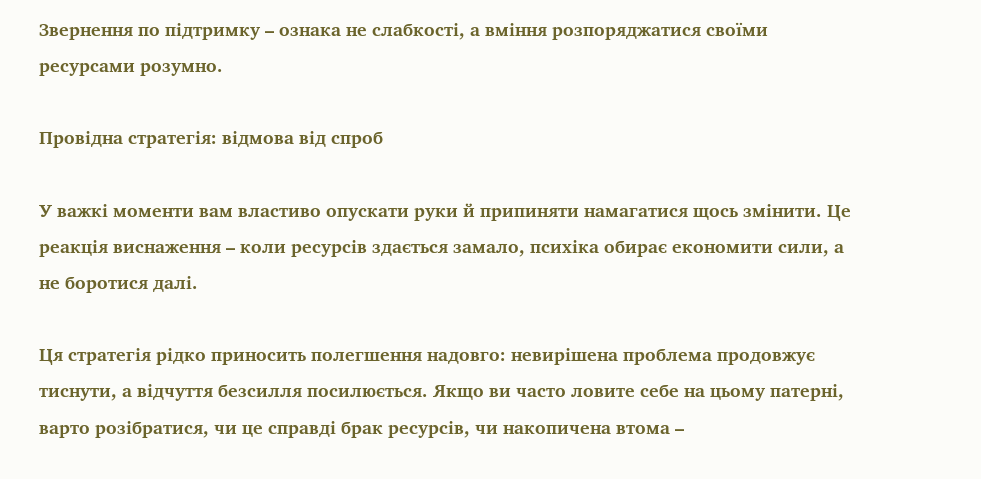Звернення по підтримку – ознака не слабкості, а вміння розпоряджатися своїми ресурсами розумно.

Провідна стратегія: відмова від спроб

У важкі моменти вам властиво опускати руки й припиняти намагатися щось змінити. Це реакція виснаження – коли ресурсів здається замало, психіка обирає економити сили, а не боротися далі.

Ця стратегія рідко приносить полегшення надовго: невирішена проблема продовжує тиснути, а відчуття безсилля посилюється. Якщо ви часто ловите себе на цьому патерні, варто розібратися, чи це справді брак ресурсів, чи накопичена втома –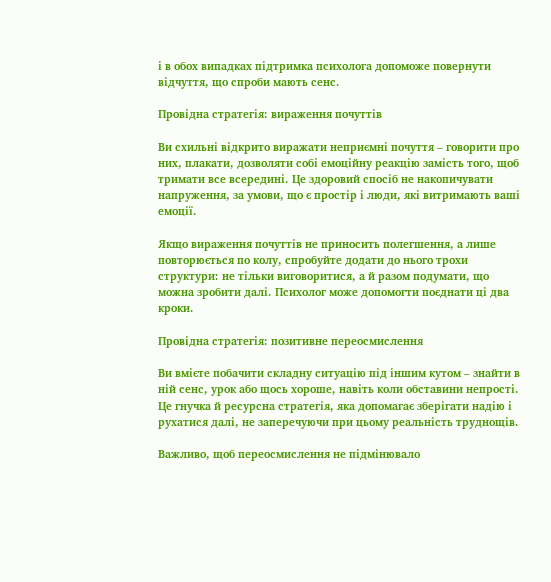і в обох випадках підтримка психолога допоможе повернути відчуття, що спроби мають сенс.

Провідна стратегія: вираження почуттів

Ви схильні відкрито виражати неприємні почуття – говорити про них, плакати, дозволяти собі емоційну реакцію замість того, щоб тримати все всередині. Це здоровий спосіб не накопичувати напруження, за умови, що є простір і люди, які витримають ваші емоції.

Якщо вираження почуттів не приносить полегшення, а лише повторюється по колу, спробуйте додати до нього трохи структури: не тільки виговоритися, а й разом подумати, що можна зробити далі. Психолог може допомогти поєднати ці два кроки.

Провідна стратегія: позитивне переосмислення

Ви вмієте побачити складну ситуацію під іншим кутом – знайти в ній сенс, урок або щось хороше, навіть коли обставини непрості. Це гнучка й ресурсна стратегія, яка допомагає зберігати надію і рухатися далі, не заперечуючи при цьому реальність труднощів.

Важливо, щоб переосмислення не підмінювало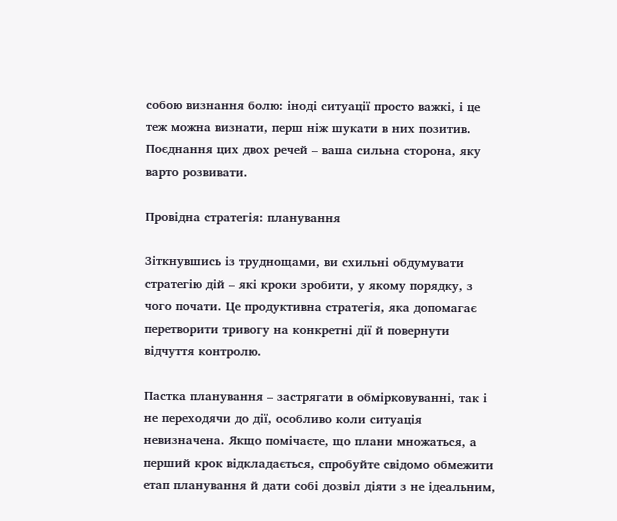собою визнання болю: іноді ситуації просто важкі, і це теж можна визнати, перш ніж шукати в них позитив. Поєднання цих двох речей – ваша сильна сторона, яку варто розвивати.

Провідна стратегія: планування

Зіткнувшись із труднощами, ви схильні обдумувати стратегію дій – які кроки зробити, у якому порядку, з чого почати. Це продуктивна стратегія, яка допомагає перетворити тривогу на конкретні дії й повернути відчуття контролю.

Пастка планування – застрягати в обмірковуванні, так і не переходячи до дії, особливо коли ситуація невизначена. Якщо помічаєте, що плани множаться, а перший крок відкладається, спробуйте свідомо обмежити етап планування й дати собі дозвіл діяти з не ідеальним,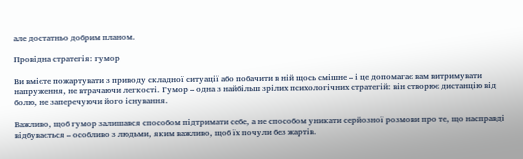але достатньо добрим планом.

Провідна стратегія: гумор

Ви вмієте пожартувати з приводу складної ситуації або побачити в ній щось смішне – і це допомагає вам витримувати напруження, не втрачаючи легкості. Гумор – одна з найбільш зрілих психологічних стратегій: він створює дистанцію від болю, не заперечуючи його існування.

Важливо, щоб гумор залишався способом підтримати себе, а не способом уникати серйозної розмови про те, що насправді відбувається – особливо з людьми, яким важливо, щоб їх почули без жартів.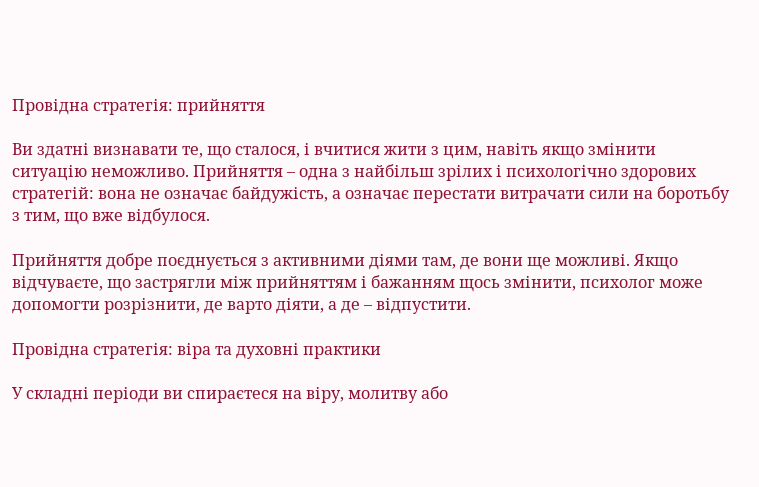Провідна стратегія: прийняття

Ви здатні визнавати те, що сталося, і вчитися жити з цим, навіть якщо змінити ситуацію неможливо. Прийняття – одна з найбільш зрілих і психологічно здорових стратегій: вона не означає байдужість, а означає перестати витрачати сили на боротьбу з тим, що вже відбулося.

Прийняття добре поєднується з активними діями там, де вони ще можливі. Якщо відчуваєте, що застрягли між прийняттям і бажанням щось змінити, психолог може допомогти розрізнити, де варто діяти, а де – відпустити.

Провідна стратегія: віра та духовні практики

У складні періоди ви спираєтеся на віру, молитву або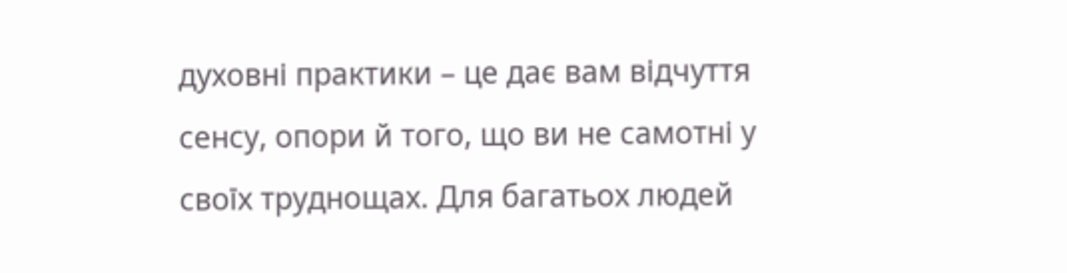духовні практики – це дає вам відчуття сенсу, опори й того, що ви не самотні у своїх труднощах. Для багатьох людей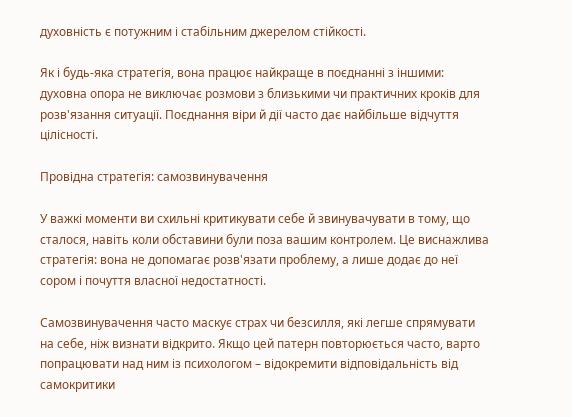духовність є потужним і стабільним джерелом стійкості.

Як і будь-яка стратегія, вона працює найкраще в поєднанні з іншими: духовна опора не виключає розмови з близькими чи практичних кроків для розв'язання ситуації. Поєднання віри й дії часто дає найбільше відчуття цілісності.

Провідна стратегія: самозвинувачення

У важкі моменти ви схильні критикувати себе й звинувачувати в тому, що сталося, навіть коли обставини були поза вашим контролем. Це виснажлива стратегія: вона не допомагає розв'язати проблему, а лише додає до неї сором і почуття власної недостатності.

Самозвинувачення часто маскує страх чи безсилля, які легше спрямувати на себе, ніж визнати відкрито. Якщо цей патерн повторюється часто, варто попрацювати над ним із психологом – відокремити відповідальність від самокритики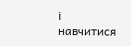і навчитися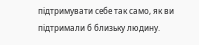підтримувати себе так само, як ви підтримали б близьку людину.